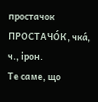простачок
ПРОСТАЧО́К, чка́, ч., ірон.
Те саме, що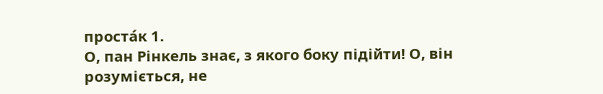проста́к 1.
О, пан Рінкель знає, з якого боку підійти! О, він розуміється, не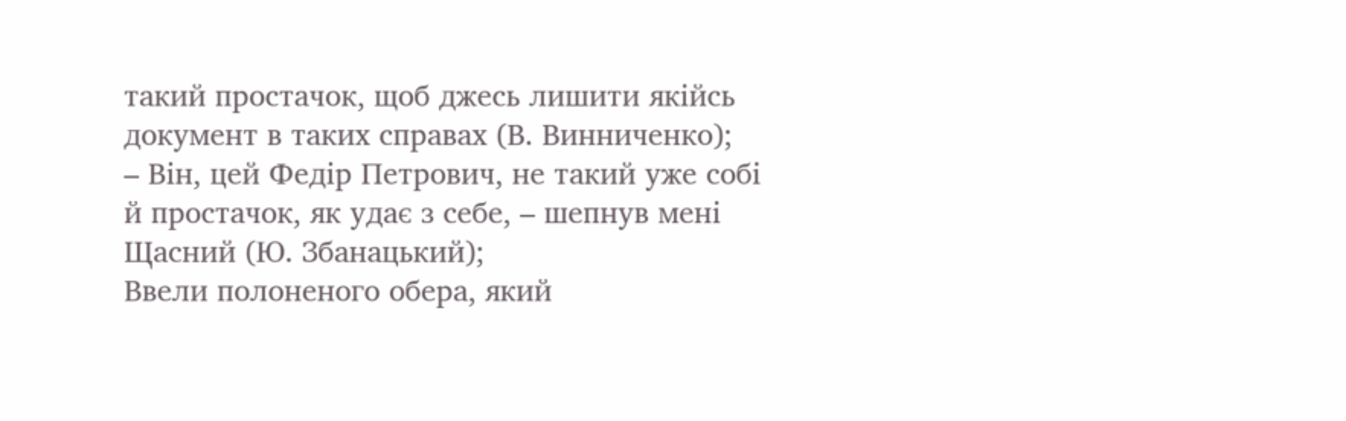такий простачок, щоб джесь лишити якійсь документ в таких справах (В. Винниченко);
– Він, цей Федір Петрович, не такий уже собі й простачок, як удає з себе, – шепнув мені Щасний (Ю. Збанацький);
Ввели полоненого обера, який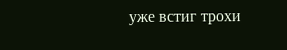уже встиг трохи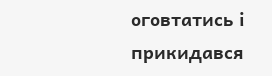оговтатись і прикидався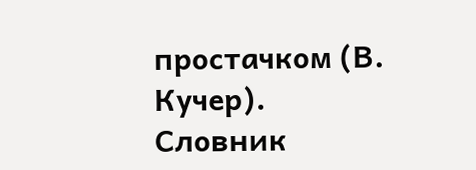простачком (В. Кучер).
Словник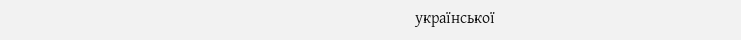української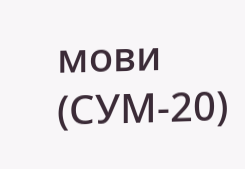мови (СУМ-20)